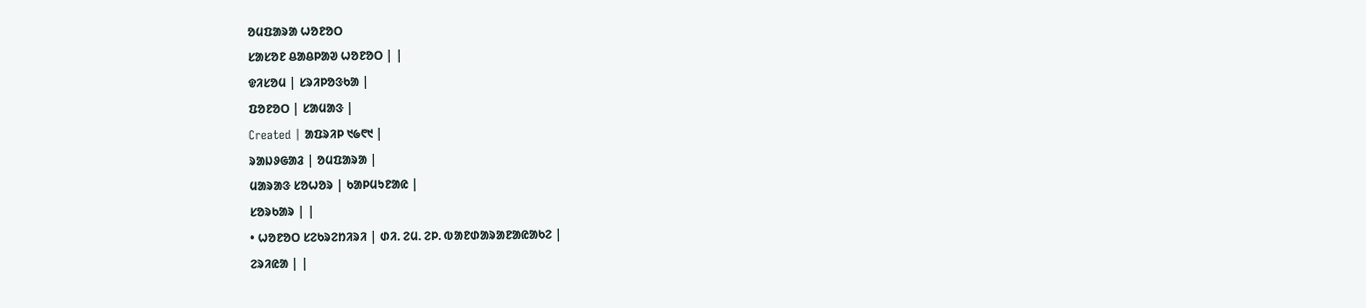ᱚᱢᱯᱟᱨᱟ ᱦᱚᱱᱚᱛ
ᱥᱟᱥᱚᱱ ᱪᱟᱪᱞᱟᱣ ᱦᱚᱱᱚᱛ | |
ᱫᱤᱥᱚᱢ | ᱥᱨᱤᱞᱚᱝᱠᱟ |
ᱯᱚᱱᱚᱛ | ᱥᱟᱢᱟᱝ |
Created | ᱟᱯᱨᱤᱞ ᱑᱙᱖᱑ |
ᱨᱟᱡᱽᱜᱟᱲ | ᱚᱢᱯᱟᱨᱟ |
ᱢᱟᱨᱟᱝ ᱥᱚᱦᱚᱨ | ᱠᱟᱞᱢᱩᱱᱟᱭ |
ᱥᱚᱨᱠᱟᱨ | |
• ᱦᱚᱱᱚᱛ ᱥᱮᱠᱨᱮᱴᱤᱨᱤ | ᱰᱤ. ᱮᱢ. ᱮᱞ. ᱵᱟᱱᱰᱟᱨᱟᱱᱟᱭᱟᱠᱮ |
ᱮᱨᱤᱭᱟ | |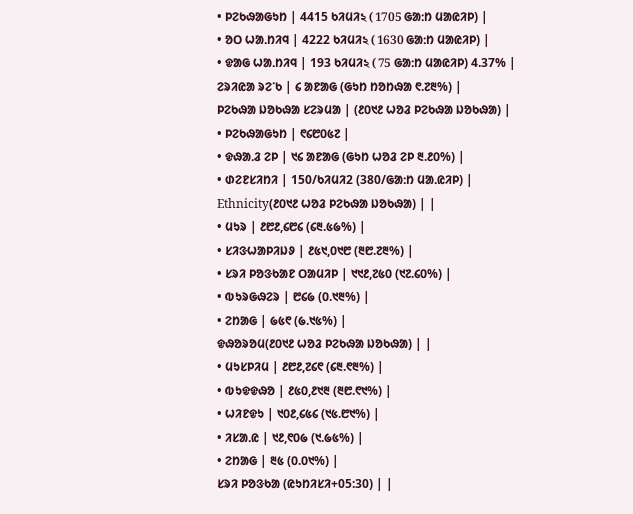• ᱞᱮᱠᱷᱟᱜᱩᱴ | 4415 ᱠᱤᱢᱤ২ (1705 ᱜᱟᱺᱴ ᱢᱟᱭᱤᱞ) |
• ᱚᱛ ᱦᱟᱹᱴᱤᱧ | 4222 ᱠᱤᱢᱤ২ (1630 ᱜᱟᱺᱴ ᱢᱟᱭᱤᱞ) |
• ᱫᱟᱜ ᱦᱟᱹᱴᱤᱧ | 193 ᱠᱤᱢᱤ২ (75 ᱜᱟᱺᱴ ᱢᱟᱭᱤᱞ) 4.37% |
ᱮᱨᱤᱭᱟ ᱨᱮᱸᱠ | ᱔ ᱟᱱᱟᱜ (ᱜᱩᱴ ᱴᱚᱴᱷᱟ ᱖.᱗᱓%) |
ᱞᱮᱠᱷᱟ ᱡᱚᱠᱷᱟ ᱥᱮᱨᱢᱟ | (᱒᱐᱑᱒ ᱦᱚᱲ ᱞᱮᱠᱷᱟ ᱡᱚᱠᱷᱟ) |
• ᱞᱮᱠᱷᱟᱜᱩᱴ | ᱖᱔᱘᱐᱕᱗ |
• ᱫᱷᱟᱹᱲ ᱮᱞ | ᱑᱔ ᱟᱱᱟᱜ (ᱜᱩᱴ ᱦᱚᱲ ᱮᱞ ᱓.᱒᱐%) |
• ᱰᱮᱱᱥᱤᱴᱤ | 150/ᱠᱤᱢᱤ2 (380/ᱜᱟᱺᱴ ᱢᱟᱹᱭᱤᱞ) |
Ethnicity(᱒᱐᱑᱒ ᱦᱚᱲ ᱞᱮᱠᱷᱟ ᱡᱚᱠᱷᱟ) | |
• ᱢᱩᱨ | ᱒᱘᱒,᱔᱘᱔ (᱔᱓.᱕᱙%) |
• ᱥᱤᱝᱦᱟᱞᱤᱡᱽ | ᱒᱕᱑,᱐᱑᱘ (᱓᱘.᱗᱓%) |
• ᱥᱨᱤ ᱞᱚᱝᱠᱟᱱ ᱛᱟᱢᱤᱞ | ᱑᱑᱒,᱗᱕᱐ (᱑᱗.᱔᱐%) |
• ᱵᱩᱨᱜᱷᱮᱨ | ᱘᱔᱙ (᱐.᱑᱓%) |
• ᱮᱴᱟᱜ | ᱙᱕᱖ (᱙.᱑᱕%) |
ᱫᱷᱚᱨᱚᱢ(᱒᱐᱑᱒ ᱦᱚᱲ ᱞᱮᱠᱷᱟ ᱡᱚᱠᱷᱟ) | |
• ᱢᱩᱥᱞᱤᱢ | ᱒᱘᱒,᱗᱔᱖ (᱔᱓.᱖᱓%) |
• ᱵᱩᱫᱫᱷᱚ | ᱒᱕᱐,᱒᱑᱓ (᱓᱘.᱖᱑%) |
• ᱦᱤᱱᱫᱩ | ᱑᱐᱒,᱔᱕᱔ (᱑᱕.᱘᱑%) |
• ᱤᱥᱟᱹᱭ | ᱑᱒,᱖᱐᱙ (᱑.᱙᱕%) |
• ᱮᱴᱟᱜ | ᱓᱕ (᱐.᱐᱑%) |
ᱥᱨᱤ ᱞᱚᱝᱠᱟ (ᱭᱩᱴᱤᱥᱤ+05:30) | |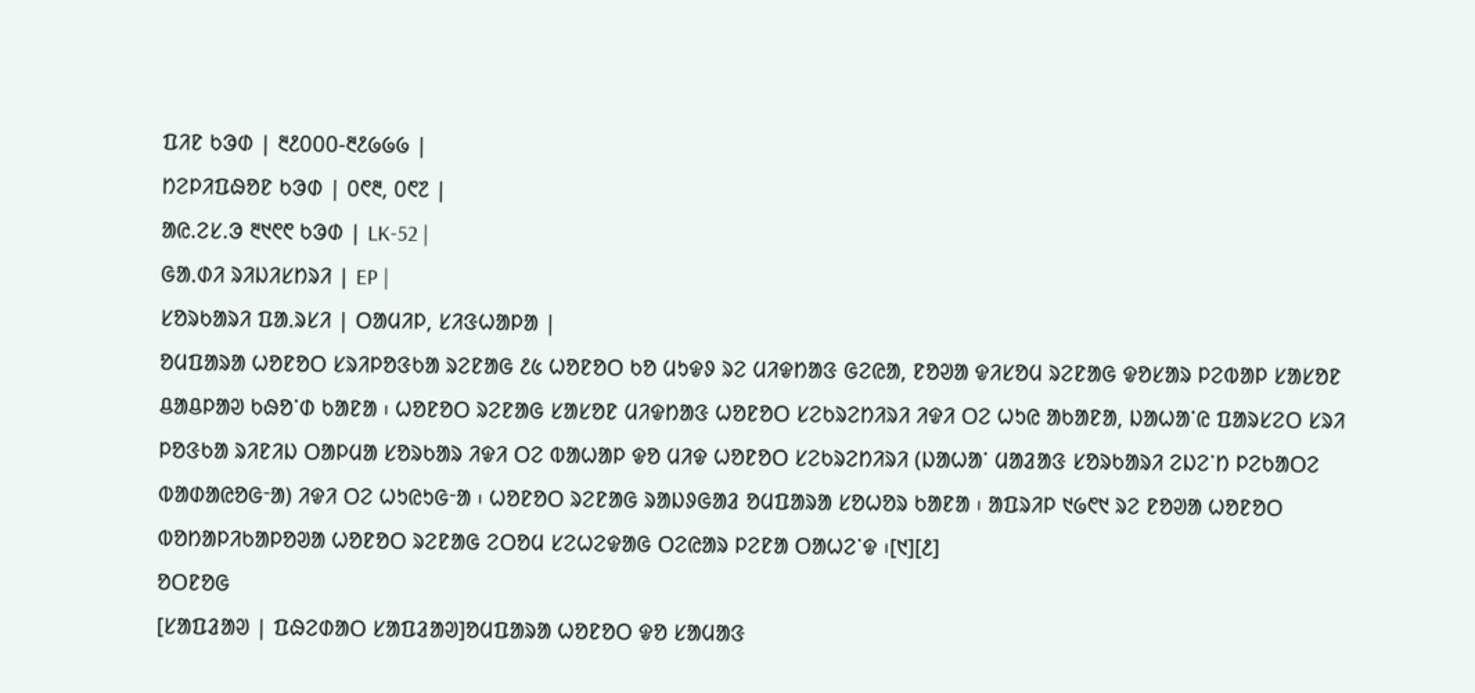ᱯᱤᱱ ᱠᱳᱰ | ᱓᱒᱐᱐᱐-᱓᱒᱙᱙᱙ |
ᱴᱮᱞᱤᱯᱷᱚᱱ ᱠᱳᱰ | ᱐᱖᱓, ᱐᱖᱗ |
ᱟᱭ.ᱮᱥ.ᱳ ᱓᱑᱖᱖ ᱠᱳᱰ | LK-52 |
ᱜᱟᱹᱰᱤ ᱨᱤᱡᱤᱥᱴᱨᱤ | EP |
ᱥᱚᱨᱠᱟᱨᱤ ᱯᱟᱹᱨᱥᱤ | ᱛᱟᱢᱤᱞ, ᱥᱤᱝᱦᱟᱞᱟ |
ᱚᱢᱯᱟᱨᱟ ᱦᱚᱱᱚᱛ ᱥᱨᱤᱞᱚᱝᱠᱟ ᱨᱮᱱᱟᱜ ᱒᱕ ᱦᱚᱱᱚᱛ ᱠᱚ ᱢᱩᱫᱽ ᱨᱮ ᱢᱤᱫᱴᱟᱝ ᱜᱮᱭᱟ, ᱱᱚᱣᱟ ᱫᱤᱥᱚᱢ ᱨᱮᱱᱟᱜ ᱫᱚᱥᱟᱨ ᱞᱮᱵᱟᱞ ᱥᱟᱥᱚᱱ ᱪᱟᱪᱞᱟᱣ ᱠᱷᱚᱸᱰ ᱠᱟᱱᱟ ᱾ ᱦᱚᱱᱚᱛ ᱨᱮᱱᱟᱜ ᱥᱟᱥᱚᱱ ᱢᱤᱫᱴᱟᱝ ᱦᱚᱱᱚᱛ ᱥᱮᱠᱨᱮᱴᱤᱨᱤ ᱤᱫᱤ ᱛᱮ ᱦᱩᱭ ᱟᱠᱟᱱᱟ, ᱡᱟᱦᱟᱸᱭ ᱯᱟᱨᱥᱮᱛ ᱥᱨᱤ ᱞᱚᱝᱠᱟ ᱨᱤᱱᱤᱡ ᱛᱟᱞᱢᱟ ᱥᱚᱨᱠᱟᱨ ᱤᱫᱤ ᱛᱮ ᱵᱟᱦᱟᱞ ᱫᱚ ᱢᱤᱫ ᱦᱚᱱᱚᱛ ᱥᱮᱠᱨᱮᱴᱤᱨᱤ (ᱡᱟᱦᱟᱸ ᱢᱟᱲᱟᱝ ᱥᱚᱨᱠᱟᱨᱤ ᱮᱡᱮᱸᱴ ᱞᱮᱠᱟᱛᱮ ᱵᱟᱰᱟᱭᱚᱜᱼᱟ) ᱤᱫᱤ ᱛᱮ ᱦᱩᱭᱩᱜᱼᱟ ᱾ ᱦᱚᱱᱚᱛ ᱨᱮᱱᱟᱜ ᱨᱟᱡᱽᱜᱟᱲ ᱚᱢᱯᱟᱨᱟ ᱥᱚᱦᱚᱨ ᱠᱟᱱᱟ ᱾ ᱟᱯᱨᱤᱞ ᱑᱙᱖᱑ ᱨᱮ ᱱᱚᱣᱟ ᱦᱚᱱᱚᱛ ᱵᱚᱴᱟᱞᱤᱠᱟᱞᱚᱣᱟ ᱦᱚᱱᱚᱛ ᱨᱮᱱᱟᱜ ᱮᱛᱚᱢ ᱥᱮᱦᱮᱫᱟᱜ ᱛᱮᱭᱟᱨ ᱞᱮᱱᱟ ᱛᱟᱦᱮᱸᱫ ᱾[᱑][᱒]
ᱚᱛᱱᱚᱜ
[ᱥᱟᱯᱲᱟᱣ | ᱯᱷᱮᱰᱟᱛ ᱥᱟᱯᱲᱟᱣ]ᱚᱢᱯᱟᱨᱟ ᱦᱚᱱᱚᱛ ᱫᱚ ᱥᱟᱢᱟᱝ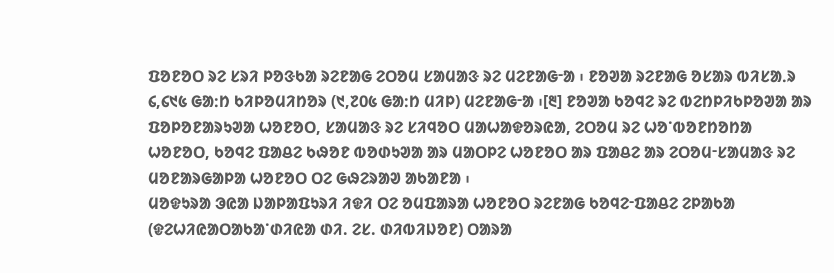ᱯᱚᱱᱚᱛ ᱨᱮ ᱥᱨᱤ ᱞᱚᱝᱠᱟ ᱨᱮᱱᱟᱜ ᱮᱛᱚᱢ ᱥᱟᱢᱟᱝ ᱨᱮ ᱢᱮᱱᱟᱜᱼᱟ ᱾ ᱱᱚᱣᱟ ᱨᱮᱱᱟᱜ ᱚᱥᱟᱨ ᱵᱤᱥᱟᱹᱨ ᱔,᱔᱑᱕ ᱜᱟᱺᱴ ᱠᱤᱞᱚᱢᱤᱴᱚᱨ (᱑,᱗᱐᱕ ᱜᱟᱺᱴ ᱢᱤᱞ) ᱢᱮᱱᱟᱜᱼᱟ ᱾[᱓] ᱱᱚᱣᱟ ᱠᱚᱧᱮ ᱨᱮ ᱵᱮᱴᱞᱤᱠᱞᱚᱣᱟ ᱟᱨ ᱯᱚᱞᱚᱱᱟᱨᱩᱣᱟ ᱦᱚᱱᱚᱛ, ᱥᱟᱢᱟᱝ ᱨᱮ ᱥᱤᱧᱚᱛ ᱢᱟᱦᱟᱫᱚᱨᱭᱟ, ᱮᱛᱚᱢ ᱨᱮ ᱦᱚᱸᱵᱚᱱᱴᱚᱴᱟ ᱦᱚᱱᱚᱛ, ᱠᱚᱧᱮ ᱯᱟᱪᱮ ᱠᱷᱚᱱ ᱵᱚᱰᱩᱣᱟ ᱟᱨ ᱢᱟᱛᱞᱮ ᱦᱚᱱᱚᱛ ᱟᱨ ᱯᱟᱪᱮ ᱟᱨ ᱮᱛᱚᱢᱼᱥᱟᱢᱟᱝ ᱨᱮ ᱢᱚᱱᱟᱨᱜᱟᱞᱟ ᱦᱚᱱᱚᱛ ᱛᱮ ᱜᱷᱮᱨᱟᱣ ᱟᱠᱟᱱᱟ ᱾
ᱢᱚᱫᱩᱨᱟ ᱳᱭᱟ ᱡᱟᱞᱟᱯᱩᱨᱤ ᱤᱫᱤ ᱛᱮ ᱚᱢᱯᱟᱨᱟ ᱦᱚᱱᱚᱛ ᱨᱮᱱᱟᱜ ᱠᱚᱧᱮᱼᱯᱟᱪᱮ ᱮᱞᱟᱠᱟ (ᱫᱮᱦᱤᱭᱟᱛᱟᱠᱟᱸᱰᱤᱭᱟ ᱰᱤ. ᱮᱥ. ᱰᱤᱵᱤᱡᱚᱱ) ᱛᱟᱨᱟ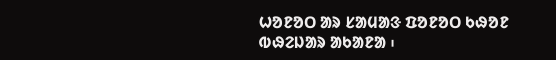ᱦᱚᱱᱚᱛ ᱟᱨ ᱥᱟᱢᱟᱝ ᱯᱚᱱᱚᱛ ᱠᱷᱚᱱ ᱵᱷᱮᱡᱟᱨ ᱟᱠᱟᱱᱟ ᱾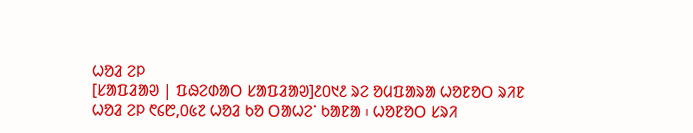ᱦᱚᱲ ᱮᱞ
[ᱥᱟᱯᱲᱟᱣ | ᱯᱷᱮᱰᱟᱛ ᱥᱟᱯᱲᱟᱣ]᱒᱐᱑᱒ ᱨᱮ ᱚᱢᱯᱟᱨᱟ ᱦᱚᱱᱚᱛ ᱨᱤᱱ ᱦᱚᱲ ᱮᱞ ᱖᱔᱘,᱐᱕᱗ ᱦᱚᱲ ᱠᱚ ᱛᱟᱦᱮᱸ ᱠᱟᱱᱟ ᱾ ᱦᱚᱱᱚᱛ ᱥᱨᱤ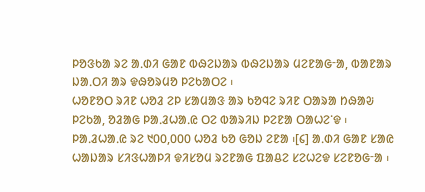ᱞᱚᱝᱠᱟ ᱨᱮ ᱟᱹᱰᱤ ᱜᱟᱱ ᱵᱷᱮᱡᱟᱨ ᱵᱷᱮᱡᱟᱨ ᱢᱮᱱᱟᱜᱼᱟ, ᱵᱟᱱᱟᱨ ᱡᱟᱹᱛᱤ ᱟᱨ ᱫᱷᱚᱨᱢᱚ ᱞᱮᱠᱟᱛᱮ ᱾
ᱦᱚᱱᱚᱛ ᱨᱤᱱ ᱦᱚᱲ ᱮᱞ ᱥᱟᱢᱟᱝ ᱟᱨ ᱠᱚᱧᱮ ᱨᱤᱱ ᱛᱟᱨᱟ ᱴᱷᱟᱶ ᱞᱮᱠᱟ, ᱚᱲᱟᱜ ᱞᱟᱹᱲᱦᱟᱹᱭ ᱛᱮ ᱵᱟᱨᱤᱡ ᱞᱮᱱᱟ ᱛᱟᱦᱮᱸᱫ ᱾ ᱞᱟᱹᱲᱦᱟᱹᱭ ᱨᱮ ᱑᱐᱐,᱐᱐᱐ ᱦᱚᱲ ᱠᱚ ᱜᱚᱡ ᱮᱱᱟ ᱾[᱔] ᱟᱹᱰᱤ ᱜᱟᱱ ᱥᱟᱭ ᱦᱟᱡᱟᱨ ᱥᱤᱝᱦᱟᱞᱤ ᱫᱤᱥᱚᱢ ᱨᱮᱱᱟᱜ ᱯᱟᱪᱮ ᱥᱮᱦᱮᱫ ᱥᱮᱱᱚᱜᱼᱟ ᱾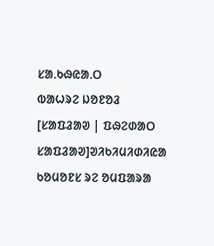ᱥᱟᱹᱠᱷᱭᱟᱹᱛ
ᱵᱟᱦᱨᱮ ᱡᱚᱱᱚᱲ
[ᱥᱟᱯᱲᱟᱣ | ᱯᱷᱮᱰᱟᱛ ᱥᱟᱯᱲᱟᱣ]ᱣᱤᱠᱤᱢᱤᱰᱤᱭᱟ ᱠᱚᱢᱚᱱᱥ ᱨᱮ ᱚᱢᱯᱟᱨᱟ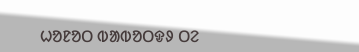ᱦᱚᱱᱚᱛ ᱵᱟᱵᱚᱛᱫᱽ ᱛᱮ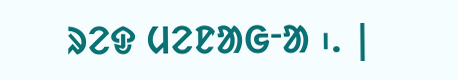ᱨᱮᱫ ᱢᱮᱱᱟᱜᱼᱟ ᱾. |